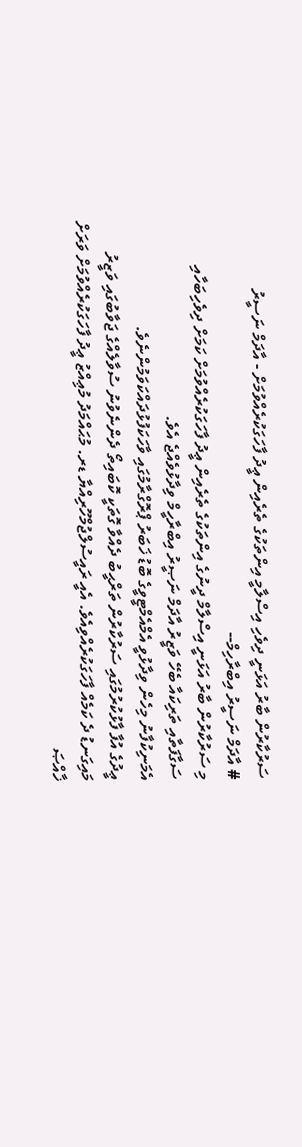ސަރުކާރުން ބާރު އަޅަނީ ދިވެހި އިސްލާމީ އިންތަކުގެ ތެރެއިން ޢީދު ފާހަގަކުރެއްވުމަށް - އާދަމް ނަސީރު
# އާދަމް ނަސީރު އިބްރާހިމް--
މި ސަރުކާރުން ބާރު އަޅަނީ އިސްލާމް ދީނުގެ އިންތަކުގެ ތެރެއިން ޢީދު ފާހަގަކުރެއްވުމަށް ކަމަށް ދިވެހިބަހާއި ސަގާފަތާއި ތަރިކައާ ބެހޭ ވަޒީރު އާދަމް ނަޞީރު އިބްރާހީމް ވިދާޅުވެއްޖެ އެވެ.
އެމަނިކުފާނު މިހެން ވިދާޅުވީ އެމްއެމްޓީވީގެ ބޮޑު ޚަބަރު ޕްރޮގްރާމުގައި ވާހަކަފުޅުދައްކަވަމުންނެވެ.
ޢީދުގެ އުފާ ފާޅުކުރުމުގައި ސަރުކާރުން ތަރްޙީބު ދެއްވާ ގޮތަކީ ކޮބައިތޯ ދެންނެވުނު ސުވާލެއްގެ ޖަވާބުގައި ވަޒީރު މައިގަނޑު ދެ ކަމެއް ފާހަގަކުރެއްވިއެވެ. އެއީ ރައީސުލްޖުމްހޫރިއްޔާ ޑރ. މުޙައްމަދު މުޢިއްޒު ޢީދު ފާހަގަކުރެއްވުމަށް ވަރަށް ޚާއްޞަ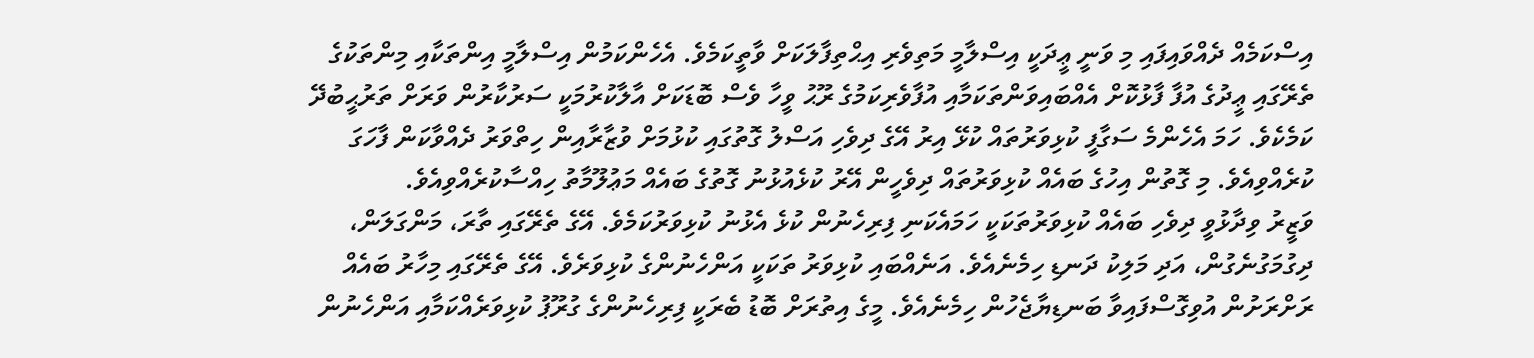އިސްކަމެއް ދެއްވައިފައި މި ވަނީ ޢީދަކީ އިސްލާމީ މަތިވެރި އިޙްތިފާލަކަށް ވާތީކަމެވެ. އެހެންކަމުން އިސްލާމީ އިންތަކާއި މިންތަކުގެ ތެރޭގައި ޢީދުގެ އުފާ ފާޅުކޮށް އެއްބައިވަންތަކަމާއި އުފާވެރިކަމުގެ ރޫޙު ވީހާ ވެސް ބޮޑަކަށް އާލާކުރުމަކީ ސަރުކާރުން ވަރަށް ތަރުޙީބުދޭ ކަމެކެވެ. ހަމަ އެހެންމެ ސަގާފީ ކުޅިވަރުތައް ކުޅޭ އިރު އޭގެ ދިވެހި އަސްލު ގޮތުގައި ކުޅުމަށް ވުޒާރާއިން ހިތްވަރު ދެއްވާކަން ފާހަގަ ކުރެއްވިއެވެ. މި ގޮތުން އިހުގެ ބައެއް ކުޅިވަރުތައް ދިވެހީން އޭރު ކުޅެއުޅުނު ގޮތުގެ ބައެއް މަޢުލޫމާތު ހިއްސާކުރެއްވިއެވެ.
ވަޒީރު ވިދާޅުވީ ދިވެހި ބައެއް ކުޅިވަރުތަކަކީ ހަމައެކަނި ފިރިހެނުން ކުޅެ އެޅުނު ކުޅިވަރުކަމެވެ. އޭގެ ތެރޭގައި ތާރަ، މަންގަލަން، ދިގުމަގުނެގުން، އަދި މަލިކު ދަނޑި ހިމެނެއެވެ. އަނެއްބައި ކުޅިވަރު ތަކަކީ އަންހެނުންގެ ކުޅިވަރެވެ. އޭގެ ތެރޭގައި މިހާރު ބައެއް ރަށްރަށުން އުވިގޮސްފައިވާ ބަނޑިޔާޖެހުން ހިމެނެއެވެ. މީގެ އިތުރަށް ބޮޑު ބެރަކީ ފިރިހެނުންގެ ގުރޫޕު ކުޅިވަރެއްކަމާއި އަންހެނުން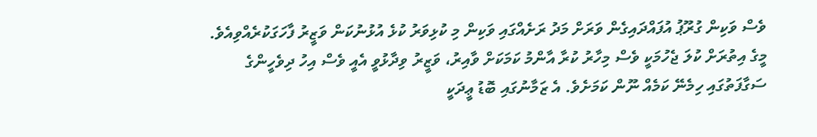ވެސް ވަކިން ގުރޫޕު އުފައްދައިގެން ވަރަށް މަދު ރަށެއްގައި ވަކިން މި ކުޅިވަރު ކުޅެ އުޅުނުކަން ވަޒީރު ފާހަގަކުރެއްވިއެވެ.
މީގެ އިތުރަށް ކުލަ ޖެހުމަކީ ވެސް މިހާރު ކުރާ އާންމު ކަމަކަށް ވާއިރު، ވަޒީރު ވިދާޅުވީ އެއީ ވެސް އިހު ދިވެހީންގެ ސަގާފަތުގައި ހިމެނޭ ކަމެއް ނޫން ކަމަށެވެ. އެ ޒަމާނުގައި ބޮޑު ޢީދަކީ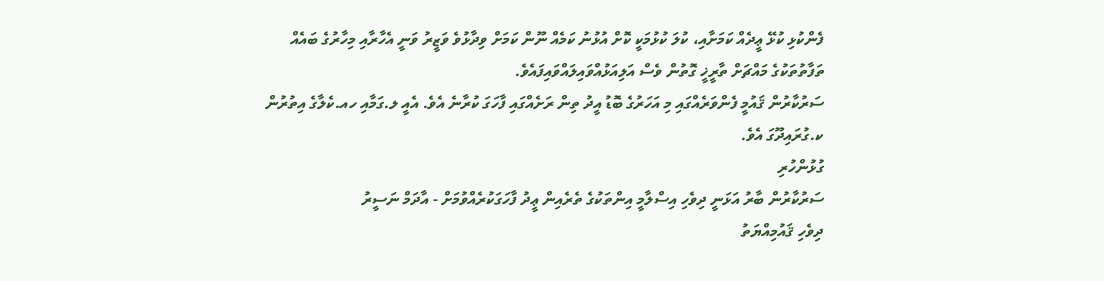ފެންކުޅި ކުޅޭ ޢީދެއް ކަމަށާއި، ކުލަ ކުޅުމަކީ ކޮށް އުޅުނު ކަމެއް ނޫން ކަމަށް ވިދާޅުވެ ވަޒީރު ވަނީ އެހާރާއި މިހާރުގެ ބައެއް ތަފާތުތަކުގެ މައްޗަށް ތާރީޚީ ގޮތުން ވެސް އަލިއަޅުއްވައިލައްވައިފައެވެ.
ސަރުކާރުން ޤައުމީ ފެންވަރެއްގައި މި އަހަރުގެ ބޮޑު އީދު ތިން ރަށެއްގައި ފާހަގަ ކުރާނެ އެވެ. އެއީ ލ.ގަމާއި ހއ.ކެލާގެ އިތުރުން ކ.ގުރައިދޫގަ އެވެ.
ގުޅުންހުރި
ސަރުކާރުން ބާރު އަޅަނީ ދިވެހި އިސްލާމީ އިންތަކުގެ ތެރެއިން ޢީދު ފާހަގަކުރެއްވުމަށް - އާދަމް ނަސީރު
ދިވެހި ޤައުމިއްޔަތު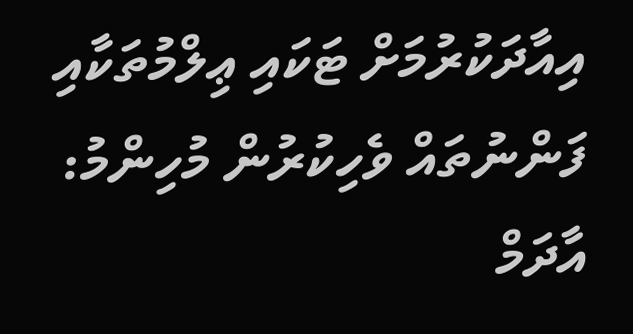އިއާދަކުރުމަށް ޓަކައި ޢިލްމުތަކާއި ފަންނުތައް ވެހިކުރުން މުހިންމު: އާދަމް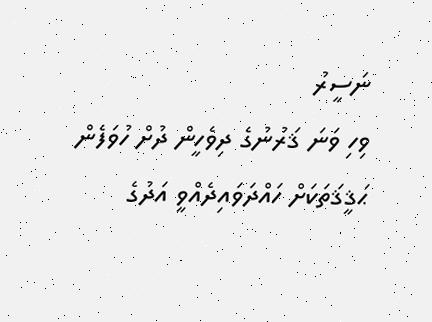ނަސީރު
ވިހި ވަނަ ޤަރުނުގެ ދިވެހީން ދުށް ހުވަފެން ޙަޤީޤަތަކަށް ހައްދަވައިދެއްވީ އަދުގެ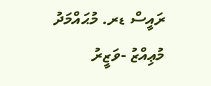ރައީސް ޑރ. މުޙައްމަދު މުޢިއްޒު -ވަޒީރު